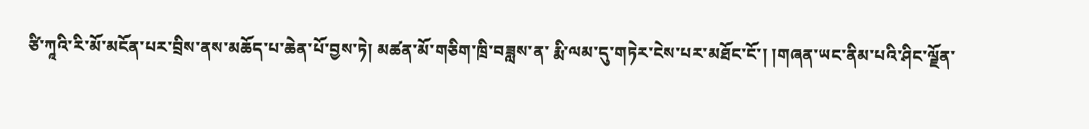ཙི་ཀཱའི་རི་མོ་མངོན་པར་བྲིས་ནས་མཆོད་པ་ཆེན་པོ་བྱས་ཏེ། མཚན་མོ་གཅིག་ཁྲི་བཟླས་ན་ རྨི་ལམ་དུ་གཏེར་ངེས་པར་མཐོང་ངོ་། །གཞན་ཡང་ནིམ་པའི་ཤིང་ལྗོན་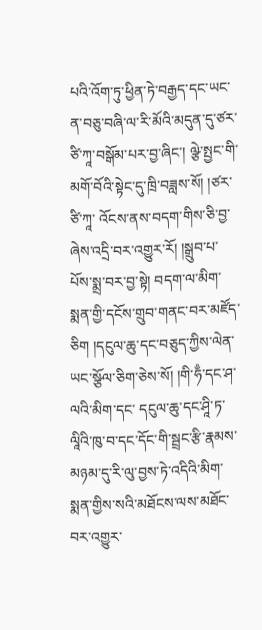པའི་འོག་ཏུ་ཕྱིན་ཏེ་བརྒྱད་དང་ཡང་ན་བཅུ་བཞི་ལ་རི་མོའི་མདུན་དུ་ཙར་ཙི་ཀཱ་བསྒོམ་པར་བྱ་ཞིང་། ལྩེ་སྤྱང་གི་མགོ་བོའི་སྟེང་དུ་ཁྲི་བཟླས་སོ། །ཙར་ཙི་ཀཱ་ འོངས་ནས་བདག་གིས་ཅི་བྱ་ཞེས་འདྲི་བར་འགྱུར་རོ། །སྒྲུབ་པ་པོས་སྨྲ་བར་བྱ་སྟེ། བདག་ལ་མིག་སྨན་གྱི་དངོས་གྲུབ་གནང་བར་མཛོད་ཅིག །དངུལ་ཆུ་དང་བཅུད་ཀྱིས་ལེན་ཡང་སྩོལ་ཅིག་ཅེས་སོ། །གི་ཧྃ་དང་ཤ་ལའི་མིག་དང་ དངུལ་ཆུ་དང་ཤཱི་ཏ་ལཱིའི་ཁུ་བ་དང་དོང་གི་སྦྲང་རྩི་རྣམས་མཉམ་དུ་རི་ལུ་བྱས་ཏེ་འདིའི་མིག་སྨན་གྱིས་སའི་མཐོངས་ལས་མཐོང་བར་འགྱུར་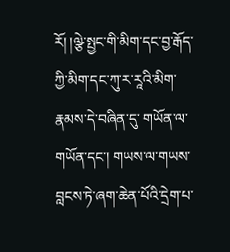རོ། །ལྩེ་སྤྱང་གི་མིག་དང་བྱ་རྒོད་ཀྱི་མིག་དང་ཀུ་ར་རཱའི་མིག་རྣམས་དེ་བཞིན་དུ་ གཡོན་ལ་གཡོན་དང་། གཡས་ལ་གཡས་བླངས་ཏེ་ཞག་ཆེན་པོའི་དྲེག་པ་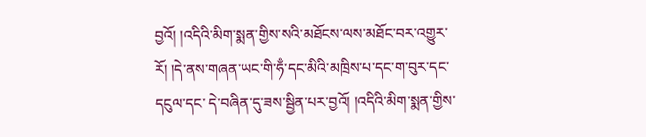བྱའོ། །འདིའི་མིག་སྨན་གྱིས་སའི་མཐོངས་ལས་མཐོང་བར་འགྱུར་རོ། །དེ་ནས་གཞན་ཡང་གི་ཧྃ་དང་མིའི་མཁྲིས་པ་དང་ག་བུར་དང་དངུལ་དང་ དེ་བཞིན་དུ་ཟས་སྦྱིན་པར་བྱའོ། །འདིའི་མིག་སྨན་གྱིས་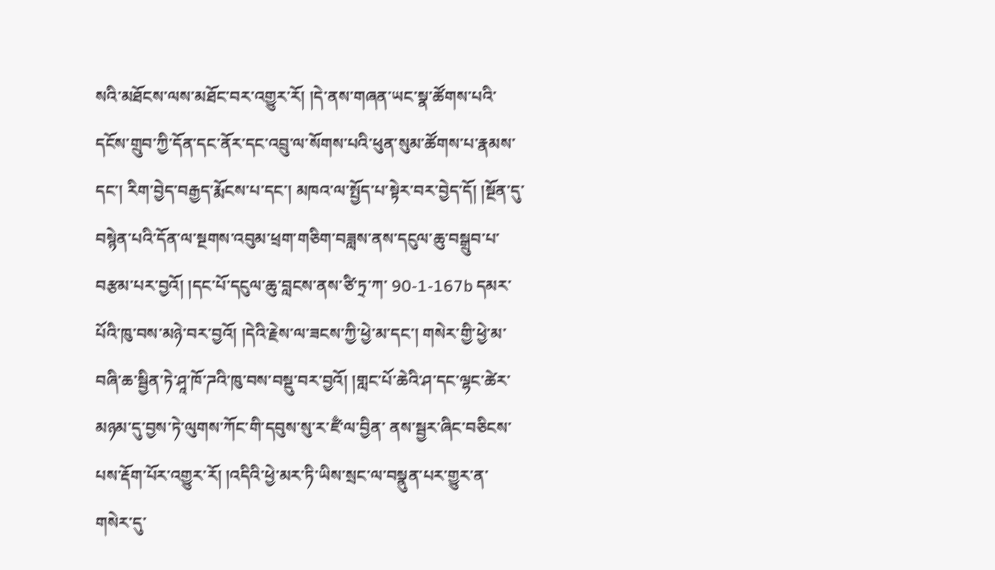སའི་མཐོངས་ལས་མཐོང་བར་འགྱུར་རོ། །དེ་ནས་གཞན་ཡང་སྣ་ཚོགས་པའི་དངོས་གྲུབ་ཀྱི་དོན་དང་ནོར་དང་འབྲུ་ལ་སོགས་པའི་ཕུན་སུམ་ཚོགས་པ་རྣམས་ དང་། རིག་བྱེད་བརྒྱད་རྨོངས་པ་དང་། མཁའ་ལ་སྤྱོད་པ་སྟེར་བར་བྱེད་དོ། །སྔོན་དུ་བསྙེན་པའི་དོན་ལ་སྔགས་འབུམ་ཕྲག་གཅིག་བཟླས་ནས་དངུལ་ཆུ་བསྒྲུབ་པ་བརྩམ་པར་བྱའོ། །དང་པོ་དངུལ་ཆུ་བླངས་ནས་ཙི་ཏྲ་ཀ་ 90-1-167b དམར་པོའི་ཁུ་བས་མཉེ་བར་བྱའོ། །དེའི་རྗེས་ལ་ཟངས་ཀྱི་ཕྱེ་མ་དང་། གསེར་གྱི་ཕྱེ་མ་བཞི་ཆ་སྦྱིན་ཏེ་ཤཱ་ཁོ་ཌའི་ཁུ་བས་བསྡུ་བར་བྱའོ། །གླང་པོ་ཆེའི་ཤ་དང་ལྷང་ཚེར་མཉམ་དུ་བྱས་ཏེ་ལུགས་ཀོང་གི་དབུས་སུ་ར་ཛྃ་ལ་བྱིན་ ནས་སྦྱར་ཞིང་བཅིངས་པས་རྡོག་པོར་འགྱུར་རོ། །འདིའི་ཕྱེ་མར་ཏི་ཡིས་སྲང་ལ་བསྣུན་པར་གྱུར་ན་གསེར་དུ་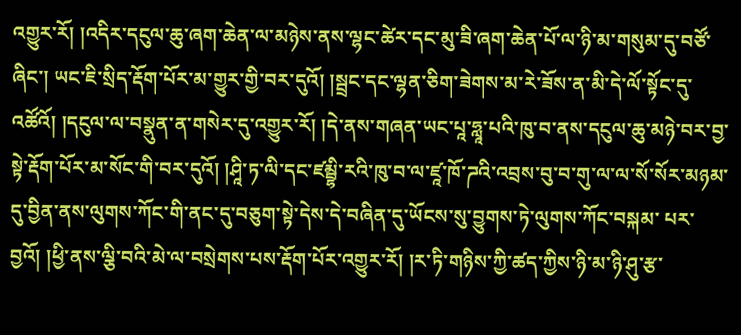འགྱུར་རོ། །འདིར་དངུལ་ཆུ་ཞག་ཆེན་ལ་མཉེས་ནས་ལྷང་ཚེར་དང་མུ་ཟི་ཞག་ཆེན་པོ་ལ་ཉི་མ་གསུམ་དུ་བཙོ་ ཞིང་། ཡང་ཇི་སྲིད་རྡོག་པོར་མ་གྱུར་གྱི་བར་དུའོ། །སྦྲང་དང་ལྷན་ཅིག་ཟེགས་མ་རེ་ཟོས་ན་མི་དེ་ལོ་སྟོང་དུ་འཚོའོ། །དངུལ་ལ་བསྣུན་ན་གསེར་དུ་འགྱུར་རོ། །དེ་ནས་གཞན་ཡང་པཱ་ཧླཱ་པའི་ཁུ་བ་ནས་དངུལ་ཆུ་མཉེ་བར་བྱ་ སྟེ་རྡོག་པོར་མ་སོང་གི་བར་དུའོ། །ཤཱི་ཏ་ལི་དང་ཛམྦྷི་རའི་ཁུ་བ་ལ་ཛཱ་ཁོ་ཌའི་འབྲས་བུ་བ་གུ་ལ་ལ་སོ་སོར་མཉམ་དུ་བྱིན་ནས་ལུགས་ཀོང་གི་ནང་དུ་བཅུག་སྟེ་དེས་དེ་བཞིན་དུ་ཡོངས་སུ་བྱུགས་ཏེ་ལུགས་ཀོང་བསྐམ་ པར་བྱའོ། །ཕྱི་ནས་ལྕི་བའི་མེ་ལ་བསྲེགས་པས་རྡོག་པོར་འགྱུར་རོ། །ར་ཏི་གཉིས་ཀྱི་ཚད་ཀྱིས་ཉི་མ་ཉི་ཤུ་རྩ་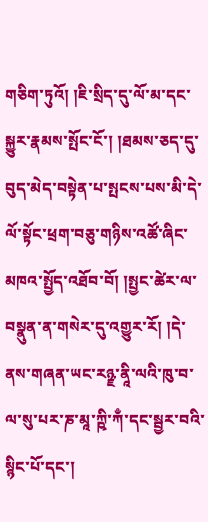གཅིག་ཏུའོ། །ཇི་སྲིད་དུ་ལོ་མ་དང་སྐྱུར་རྣམས་སྤོང་ངོ་། །ཐམས་ཅད་དུ་བུད་མེད་བསྟེན་པ་སྤངས་པས་མི་དེ་ ལོ་སྟོང་ཕྲག་བཅུ་གཉིས་འཚོ་ཞིང་མཁའ་སྤྱོད་འཐོབ་བོ། །སྤྱང་ཚེར་ལ་བསྣུན་ན་གསེར་དུ་འགྱུར་རོ། །དེ་ནས་གཞན་ཡང་རཉྫ་ནཱི་ལའི་ཁུ་བ་ལ་སུ་པར་ཎ་མཱ་ཀྵི་ཀྃ་དང་སྦྱར་བའི་སྙིང་པོ་དང་།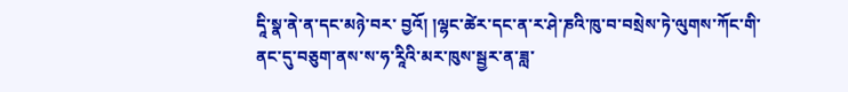དཱི་སྣ་ནེ་ན་དང་མཉེ་བར་ བྱའོ། །ལྷང་ཚེར་དང་ན་ར་ཤེ་ཎའི་ཁུ་བ་བསྲེས་ཏེ་ལུགས་ཀོང་གི་ནང་དུ་བཅུག་ནས་ས་ཧ་རཱིའི་མར་ཁུས་སྦྱར་ན་ཟླ་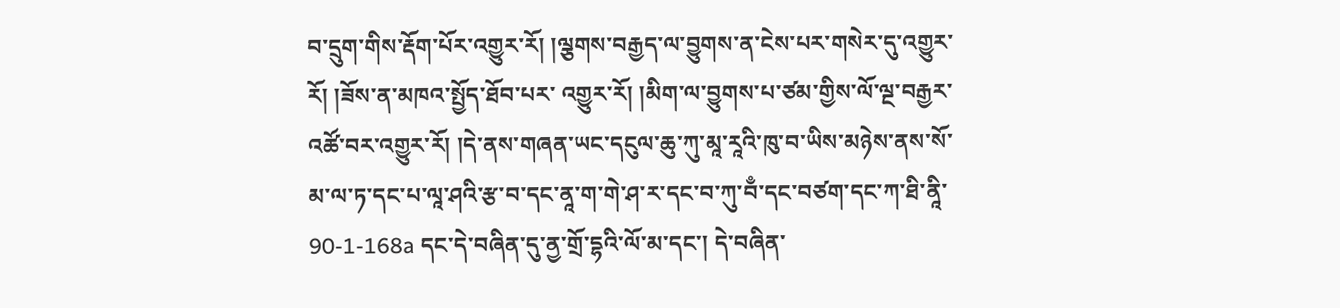བ་དྲུག་གིས་རྡོག་པོར་འགྱུར་རོ། །ལྕགས་བརྒྱད་ལ་བྱུགས་ན་ངེས་པར་གསེར་དུ་འགྱུར་རོ། །ཟོས་ན་མཁའ་སྤྱོད་ཐོབ་པར་ འགྱུར་རོ། །མིག་ལ་བྱུགས་པ་ཙམ་གྱིས་ལོ་ལྔ་བརྒྱར་འཚོ་བར་འགྱུར་རོ། །དེ་ནས་གཞན་ཡང་དངུལ་ཆུ་ཀུ་མཱ་རཱའི་ཁུ་བ་ཡིས་མཉེས་ནས་སོ་མ་ལ་ཏ་དང་པ་ལཱ་ཤའི་རྩ་བ་དང་ནཱ་ག་གེ་ཤ་ར་དང་བ་ཀུ་བྃ་དང་བཙག་དང་ཀ་ཐི་ནཱི་ 90-1-168a དང་དེ་བཞིན་དུ་ནྱ་གྲོ་དྷའི་ལོ་མ་དང་། དེ་བཞིན་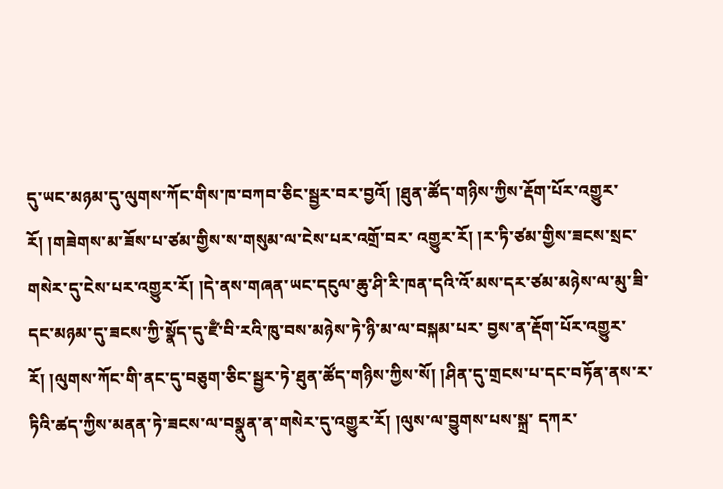དུ་ཡང་མཉམ་དུ་ལུགས་ཀོང་གིས་ཁ་བཀབ་ཅིང་སྦྱར་བར་བྱའོ། །ཐུན་ཚོད་གཉིས་ཀྱིས་རྡོག་པོར་འགྱུར་རོ། །གཟེགས་མ་ཟོས་པ་ཙམ་གྱིས་ས་གསུམ་ལ་ངེས་པར་འགྲོ་བར་ འགྱུར་རོ། །ར་ཏི་ཙམ་གྱིས་ཟངས་སྲང་གསེར་དུ་ངེས་པར་འགྱུར་རོ། །དེ་ནས་གཞན་ཡང་དངུལ་ཆུ་ཤི་རི་ཁན་དའི་འོ་མས་དར་ཙམ་མཉེས་ལ་མུ་ཟི་དང་མཉམ་དུ་ཟངས་ཀྱི་སྣོད་དུ་ཛྃ་བི་རའི་ཁུ་བས་མཉེས་ཏེ་ཉི་མ་ལ་བསྐམ་པར་ བྱས་ན་རྡོག་པོར་འགྱུར་རོ། །ལུགས་ཀོང་གི་ནང་དུ་བཅུག་ཅིང་སྦྱར་ཏེ་ཐུན་ཚོད་གཉིས་ཀྱིས་སོ། །ཤིན་དུ་གྲངས་པ་དང་བཏོན་ནས་ར་ཏིའི་ཚད་ཀྱིས་མནན་ཏེ་ཟངས་ལ་བསྣུན་ན་གསེར་དུ་འགྱུར་རོ། །ལུས་ལ་བྱུགས་པས་སྐྲ་ དཀར་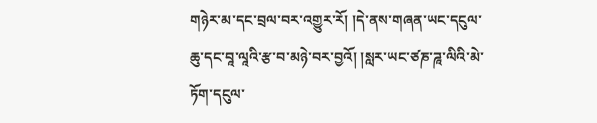གཉེར་མ་དང་བྲལ་བར་འགྱུར་རོ། །དེ་ནས་གཞན་ཡང་དངུལ་ཆུ་དང་བཱ་ལཱའི་རྩ་བ་མཉེ་བར་བྱའོ། །སླར་ཡང་ཙཎ་ཌཱ་ལིའི་མེ་ཏོག་དངུལ་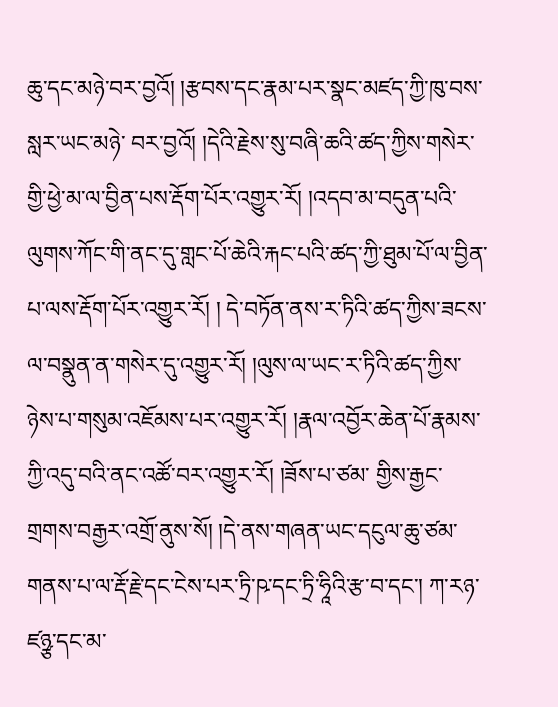ཆུ་དང་མཉེ་བར་བྱའོ། །རྩབས་དང་རྣམ་པར་སྣང་མཛད་ཀྱི་ཁུ་བས་སླར་ཡང་མཉེ་ བར་བྱའོ། །དེའི་རྗེས་སུ་བཞི་ཆའི་ཚད་ཀྱིས་གསེར་གྱི་ཕྱེ་མ་ལ་བྱིན་པས་རྡོག་པོར་འགྱུར་རོ། །འདབ་མ་བདུན་པའི་ལུགས་ཀོང་གི་ནང་དུ་གླང་པོ་ཆེའི་རྐང་པའི་ཚད་ཀྱི་ཐུམ་པོ་ལ་བྱིན་པ་ལས་རྡོག་པོར་འགྱུར་རོ། ། དེ་བཏོན་ནས་ར་ཏིའི་ཚད་ཀྱིས་ཟངས་ལ་བསྣུན་ན་གསེར་དུ་འགྱུར་རོ། །ལུས་ལ་ཡང་ར་ཏིའི་ཚད་ཀྱིས་ཉེས་པ་གསུམ་འཇོམས་པར་འགྱུར་རོ། །རྣལ་འབྱོར་ཆེན་པོ་རྣམས་ཀྱི་འདུ་བའི་ནང་འཚོ་བར་འགྱུར་རོ། །ཟོས་པ་ཙམ་ གྱིས་རྒྱང་གྲགས་བརྒྱར་འགྲོ་ནུས་སོ། །དེ་ནས་གཞན་ཡང་དངུལ་ཆུ་ཙམ་གནས་པ་ལ་རྡོ་རྗེ་དང་ངེས་པར་ཏྲི་ཥ་དང་ཏྲི་ཧཱིའི་རྩ་བ་དང་། ཀ་རཉ་ཛཉྩ་དང་མ་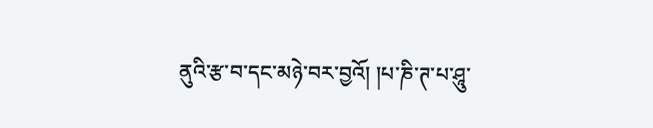ནུའི་རྩ་བ་དང་མཉེ་བར་བྱའོ། །པ་ཎི་ཊ་པ་ཤཱུ་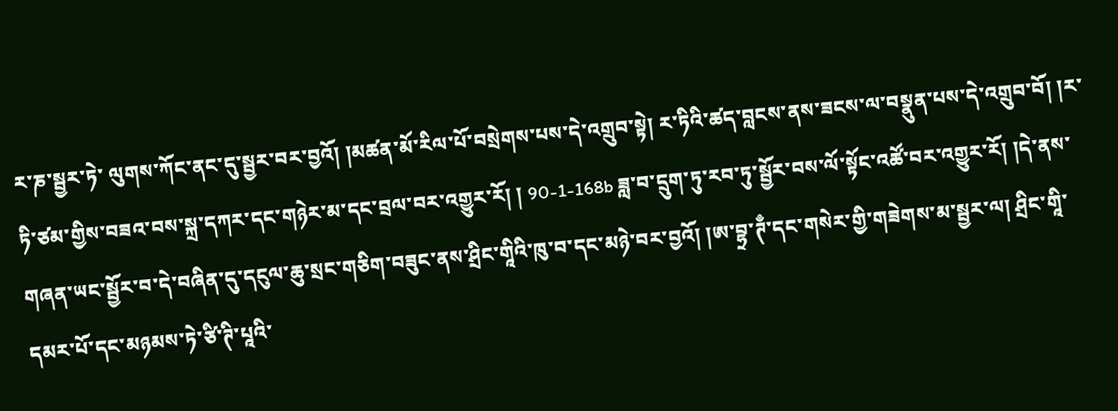ར་ཎ་སྦྱར་ཏེ་ ལུགས་ཀོང་ནང་དུ་སྦྱར་བར་བྱའོ། །མཚན་མོ་རིལ་པོ་བསྲེགས་པས་དེ་འགྲུབ་སྟེ། ར་ཏིའི་ཚད་བླངས་ནས་ཟངས་ལ་བསྣུན་པས་དེ་འགྲུབ་བོ། །ར་ཏི་ཙམ་གྱིས་བཟའ་བས་སྐྲ་དཀར་དང་གཉེར་མ་དང་བྲལ་བར་འགྱུར་རོ། ། 90-1-168b ཟླ་བ་དྲུག་ཏུ་རབ་ཏུ་སྦྱོར་བས་ལོ་སྟོང་འཚོ་བར་འགྱུར་རོ། །དེ་ནས་གཞན་ཡང་སྦྱོར་བ་དེ་བཞིན་དུ་དངུལ་ཆུ་སྲང་གཅིག་བཟུང་ནས་ཤྲིང་གཱིའི་ཁུ་བ་དང་མཉེ་བར་བྱའོ། །ཨ་བྷྲ་ཊྃ་དང་གསེར་གྱི་གཟེགས་མ་སྦྱར་ལ། ཤྲིང་གཱི་དམར་པོ་དང་མཉམས་ཏེ་ཙི་ཊི་པཱའི་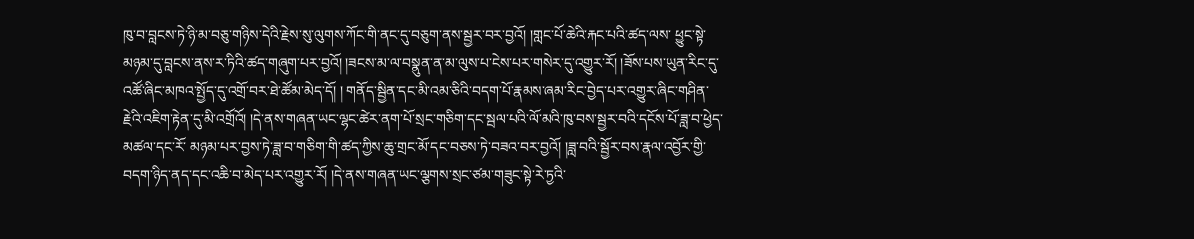ཁུ་བ་བླངས་ཏེ་ཉི་མ་བཅུ་གཉིས་དེའི་རྗེས་སུ་ལུགས་ཀོང་གི་ནང་དུ་བཅུག་ནས་སྦྱར་བར་བྱའོ། །གླང་པོ་ཆེའི་རྐང་པའི་ཚད་ལས་ ཕྱུང་སྟེ་མཉམ་དུ་བླངས་ནས་ར་ཏིའི་ཚད་གཞུག་པར་བྱའོ། །ཟངས་མ་ལ་བསྣུན་ན་མ་ལུས་པ་ངེས་པར་གསེར་དུ་འགྱུར་རོ། །ཟོས་པས་ཡུན་རིང་དུ་འཚོ་ཞིང་མཁའ་སྤྱོད་དུ་འགྲོ་བར་ཐེ་ཚོམ་མེད་དོ། ། གནོད་སྦྱིན་དང་མི་འམ་ཅིའི་བདག་པོ་རྣམས་ཞམ་རིང་བྱེད་པར་འགྱུར་ཞིང་གཤིན་རྗེའི་འཇིག་རྟེན་དུ་མི་འགྲོའོ། །དེ་ནས་གཞན་ཡང་ལྷང་ཚེར་ནག་པོ་སྲང་གཅིག་དང་སྦལ་པའི་ལོ་མའི་ཁུ་བས་སྦྱར་བའི་དངོས་པོ་ཟླ་བ་ཕྱེད་མཚལ་དང་རོ་ མཉམ་པར་བྱས་ཏེ་ཟླ་བ་གཅིག་གི་ཚད་ཀྱིས་ཆུ་གྲང་མོ་དང་བཅས་ཏེ་བཟའ་བར་བྱའོ། །ཟླ་བའི་སྦྱོར་བས་རྣལ་འབྱོར་གྱི་བདག་ཉིད་ནད་དང་འཆི་བ་མེད་པར་འགྱུར་རོ། །དེ་ནས་གཞན་ཡང་ལྕགས་སྲང་ཙམ་གཟུང་སྟེ་རེ་ཏྱའི་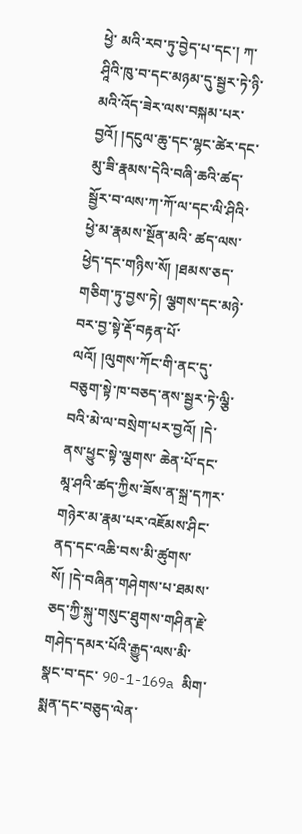ཕྱེ་ མའི་རབ་ཏུ་བྱེད་པ་དང་། ཀ་ཤཱིའི་ཁུ་བ་དང་མཉམ་དུ་སྦྱར་ཏེ་ཉི་མའི་འོད་ཟེར་ལས་བསྐམ་པར་བྱའོ། །དངུལ་ཆུ་དང་ལྷང་ཚེར་དང་མུ་ཟི་རྣམས་དེའི་བཞི་ཆའི་ཚད་སྦྱོར་བ་ལས་ཀ་ཀོ་ལ་དང་ལི་ཤིའི་ཕྱེ་མ་རྣམས་སྔོན་མའི་ ཚད་ལས་ཕྱེད་དང་གཉིས་སོ། །ཐམས་ཅད་གཅིག་ཏུ་བྱས་ཏེ། ལྕགས་དང་མཉེ་བར་བྱ་སྟེ་རྡོ་བརྟན་པོ་ལའོ། །ལུགས་ཀོང་གི་ནང་དུ་བཅུག་སྟེ་ཁ་བཅད་ནས་སྦྱར་ཏེ་ལྕི་བའི་མེ་ལ་བསྲེག་པར་བྱའོ། །དེ་ནས་ཕྱུང་སྟེ་ལྕགས་ ཆེན་པོ་དང་མཱ་ཤའི་ཚད་ཀྱིས་ཟོས་ན་སྐྲ་དཀར་གཉེར་མ་རྣམ་པར་འཇོམས་ཤིང་ནད་དང་འཆི་བས་མི་ཚུགས་སོ། །དེ་བཞིན་གཤེགས་པ་ཐམས་ཅད་ཀྱི་སྐུ་གསུང་ཐུགས་གཤིན་རྗེ་གཤེད་དམར་པོའི་རྒྱུད་ལས་མི་སྣང་བ་དང་ 90-1-169a མིག་སྨན་དང་བཅུད་ལེན་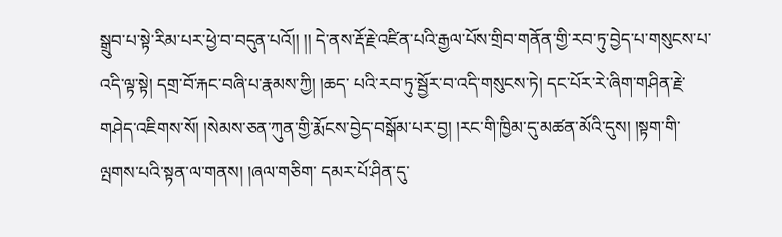སྒྲུབ་པ་སྟེ་རིམ་པར་ཕྱེ་བ་བདུན་པའོ།། །། དེ་ནས་རྡོ་རྗེ་འཛིན་པའི་རྒྱལ་པོས་གྲིབ་གནོན་གྱི་རབ་ཏུ་བྱེད་པ་གསུངས་པ་འདི་ལྟ་སྟེ། དགྲ་བོ་རྐང་བཞི་པ་རྣམས་ཀྱི། །ཆད་ པའི་རབ་ཏུ་སྦྱོར་བ་འདི་གསུངས་ཏེ། དང་པོར་རེ་ཞིག་གཤིན་རྗེ་གཤེད་འཇིགས་སོ། །སེམས་ཅན་ཀུན་གྱི་རྨོངས་བྱེད་བསྒོམ་པར་བྱ། །རང་གི་ཁྱིམ་དུ་མཚན་མོའི་དུས། །སྟག་གི་ལྤགས་པའི་སྟན་ལ་གནས། །ཞལ་གཅིག་ དམར་པོ་ཤིན་དུ་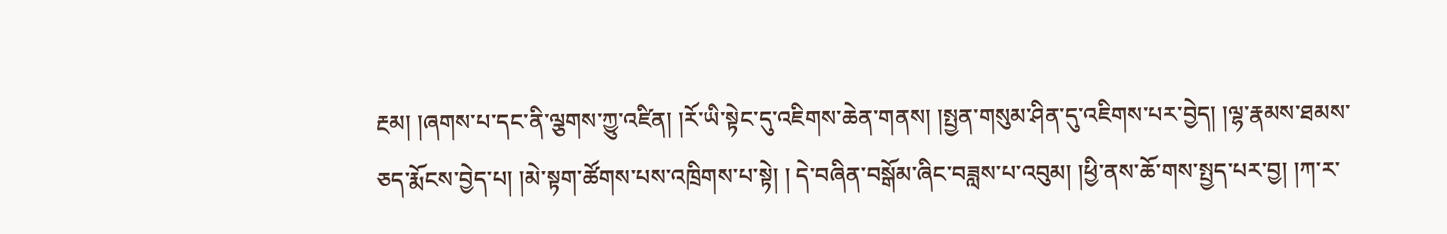རྔམ། །ཞགས་པ་དང་ནི་ལྕགས་ཀྱུ་འཛིན། །རོ་ཡི་སྟེང་དུ་འཇིགས་ཆེན་གནས། །སྤྱན་གསུམ་ཤིན་དུ་འཇིགས་པར་བྱེད། །ལྷ་རྣམས་ཐམས་ཅད་རྨོངས་བྱེད་པ། །མེ་སྟག་ཚོགས་པས་འཁྲིགས་པ་སྟེ། ། དེ་བཞིན་བསྒོམ་ཞིང་བཟླས་པ་འབུམ། །ཕྱི་ནས་ཆོ་གས་སྤྱད་པར་བྱ། །ཀ་ར་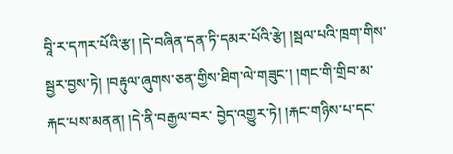བཱི་ར་དཀར་པོའི་རྩ། །དེ་བཞིན་དན་ཏི་དམར་པོའི་རྩེ། །སྦལ་པའི་ཁྲག་གིས་སྦྱར་བྱས་ཏེ། །བརྟུལ་ཞུགས་ཅན་གྱིས་ཐིག་ལེ་གཟུང་། །གང་གི་གྲིབ་མ་རྐང་པས་མནན། །དེ་ནི་བརྒྱལ་བར་ བྱེད་འགྱུར་ཏེ། །རྐང་གཉིས་པ་དང་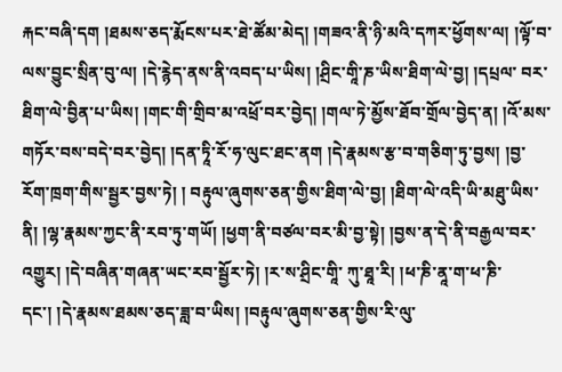རྐང་བཞི་དག །ཐམས་ཅད་རྨོངས་པར་ཐེ་ཚོམ་མེད། །གཟའ་ནི་ཉི་མའི་དཀར་ཕྱོགས་ལ། །ལྟོ་བ་ལས་བྱུང་སྲིན་བུ་ལ། །དེ་རྙེད་ནས་ནི་འབད་པ་ཡིས། །ཤྲིང་གཱི་ཎ་ཡིས་ཐིག་ལེ་བྱ། །དཔྲལ་ བར་ཐིག་ལེ་བྱིན་པ་ཡིས། །གང་གི་གྲིབ་མ་འཕྲོ་བར་བྱེད། །གལ་ཏེ་མྱོས་ཐོབ་གྲོལ་བྱེད་ན། །འོ་མས་གཏོར་བས་བདེ་བར་བྱེད། །དན་ཏཱི་རོ་ཧ་ལུང་ཐང་ནག །དེ་རྣམས་རྩ་བ་གཅིག་ཏུ་བྱས། །བྱ་རོག་ཁྲག་གིས་སྦྱར་བྱས་ཏེ། ། བརྟུལ་ཞུགས་ཅན་གྱིས་ཐིག་ལེ་བྱ། །ཐིག་ལེ་འདི་ཡི་མཐུ་ཡིས་ནི། །ལྷ་རྣམས་ཀྱང་ནི་རབ་ཏུ་གཡོ། །ཕྱག་ནི་བཙལ་བར་མི་བྱ་སྟེ། །བྱས་ན་དེ་ནི་བརྒྱལ་བར་འགྱུར། །དེ་བཞིན་གཞན་ཡང་རབ་སྦྱོར་ཏེ། །ར་ས་ཤྲིང་གཱི་ ཀུ་ཐཱ་རི། །ཕ་ཎི་ནཱ་ག་ཕ་ཎི་དང་། །དེ་རྣམས་ཐམས་ཅད་ཟླ་བ་ཡིས། །བརྟུལ་ཞུགས་ཅན་གྱིས་རི་ལུ་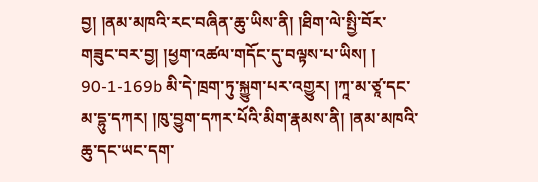བྱ། །ནམ་མཁའི་རང་བཞིན་ཆུ་ཡིས་ནི། །ཐིག་ལེ་སྤྱི་བོར་གཟུང་བར་བྱ། །ཕྱག་འཚལ་གདོང་དུ་བལྟས་པ་ཡིས། ། 90-1-169b མི་དེ་ཁྲག་ཏུ་སྐྱུག་པར་འགྱུར། །ཀཱ་མ་ཙཱ་དང་མ་དྷུ་དཀར། །ཁུ་བྱུག་དཀར་པོའི་མིག་རྣམས་ནི། །ནམ་མཁའི་ཆུ་དང་ཡང་དག་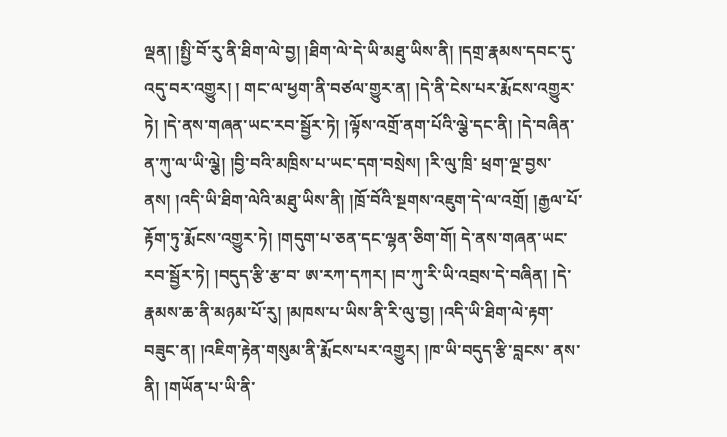ལྡན། །སྤྱི་བོ་རུ་ནི་ཐིག་ལེ་བྱ། །ཐིག་ལེ་དེ་ཡི་མཐུ་ཡིས་ནི། །དགྲ་རྣམས་དབང་དུ་འདུ་བར་འགྱུར། ། གང་ལ་ཕྱག་ནི་བཙལ་གྱུར་ན། །དེ་ནི་ངེས་པར་རྨོངས་འགྱུར་ཏེ། །དེ་ནས་གཞན་ཡང་རབ་སྦྱོར་ཏེ། །ལྟོས་འགྲོ་ནག་པོའི་ལྕེ་དང་ནི། །དེ་བཞིན་ན་ཀུ་ལ་ཡི་ལྕེ། །བྱི་བའི་མཁྲིས་པ་ཡང་དག་བསྲེས། །རི་ལུ་ཁྲི་ ཕྲག་ལྔ་བྱས་ནས། །འདི་ཡི་ཐིག་ལེའི་མཐུ་ཡིས་ནི། །ཁྲོ་བོའི་སྔགས་འཇུག་དེ་ལ་འགྲོ། །རྒྱལ་པོ་རྟོག་ཏུ་རྨོངས་འགྱུར་ཏེ། །གདུག་པ་ཅན་དང་ལྷན་ཅིག་གོ། དེ་ནས་གཞན་ཡང་རབ་སྦྱོར་ཏེ། །བདུད་རྩི་རྩ་བ་ ཨ་རཀ་དཀར། །བ་ཀུ་རི་ཡི་འབྲས་དེ་བཞིན། །དེ་རྣམས་ཆ་ནི་མཉམ་པོ་རུ། །མཁས་པ་ཡིས་ནི་རི་ལུ་བྱ། །འདི་ཡི་ཐིག་ལེ་རྟག་བཟུང་ན། །འཇིག་རྟེན་གསུམ་ནི་རྨོངས་པར་འགྱུར། །ཁ་ཡི་བདུད་རྩི་བླངས་ ནས་ནི། །གཡོན་པ་ཡི་ནི་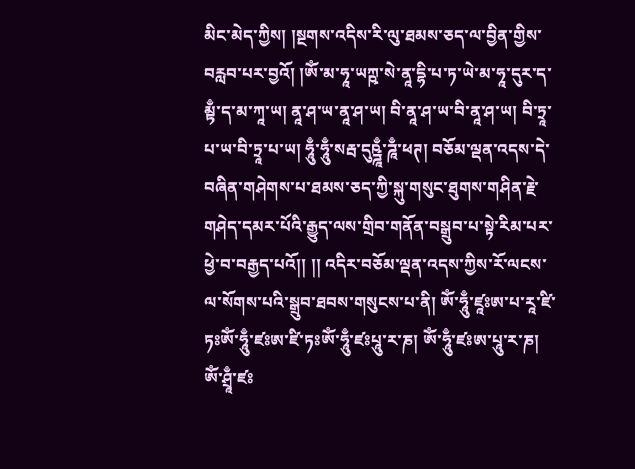མིང་མེད་ཀྱིས། །སྔགས་འདིས་རི་ལུ་ཐམས་ཅད་ལ་བྱིན་གྱིས་བརླབ་པར་བྱའོ། །ཨོཾ་མ་ཧཱ་ཡཀྵ་སེ་ནཱ་དྷི་པ་ཏ་ཡེ་མ་ཧཱ་དུར་ད་མྟྃ་ད་མ་ཀཱ་ཡ། ནཱ་ཤ་ཡ་ནཱ་ཤ་ཡ། བི་ནཱ་ཤ་ཡ་བི་ནཱ་ཤ་ཡ། བི་ཏྲཱ་ པ་ཡ་བི་ཏྲཱ་པ་ཡ། ཧཱུྃ་ཧཱུྃ་སརྦ་དུཥྜཱྃ་ཌཱྃ་ཕཊ། བཅོམ་ལྡན་འདས་དེ་བཞིན་གཤེགས་པ་ཐམས་ཅད་ཀྱི་སྐུ་གསུང་ཐུགས་གཤིན་རྗེ་གཤེད་དམར་པོའི་རྒྱུད་ལས་གྲིབ་གནོན་བསྒྲུབ་པ་སྟེ་རིམ་པར་ཕྱེ་བ་བརྒྱད་པའོ།། །། འདིར་བཅོམ་ལྡན་འདས་ཀྱིས་རོ་ལངས་ལ་སོགས་པའི་སྒྲུབ་ཐབས་གསུངས་པ་ནི། ཨོཾ་ཧཱུྃ་ཛཱཿཨ་པ་རཱ་ཛི་ཏཿཨོཾ་ཧཱུྃ་ཛཿཨ་ཛི་ཏཿཨོཾ་ཧཱུྃ་ཛཿཔཱུ་ར་ཎ། ཨོཾ་ཧཱུྃ་ཛཿཨ་པཱུ་ར་ཎ། ཨོཾ་ཤྲཱྃ་ཛཿ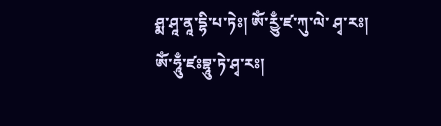ཤྨ་ཤཱ་ནཱ་དྷི་པ་ཏེཿ། ཨོཾ་རྱུྃ་ཛ་ཀུ་ལེ་ ཤྭ་རཿ། ཨོཾ་ཧཱུྃ་ཛཿབྷཱུ་ཏེ་ཤྭ་རཿ།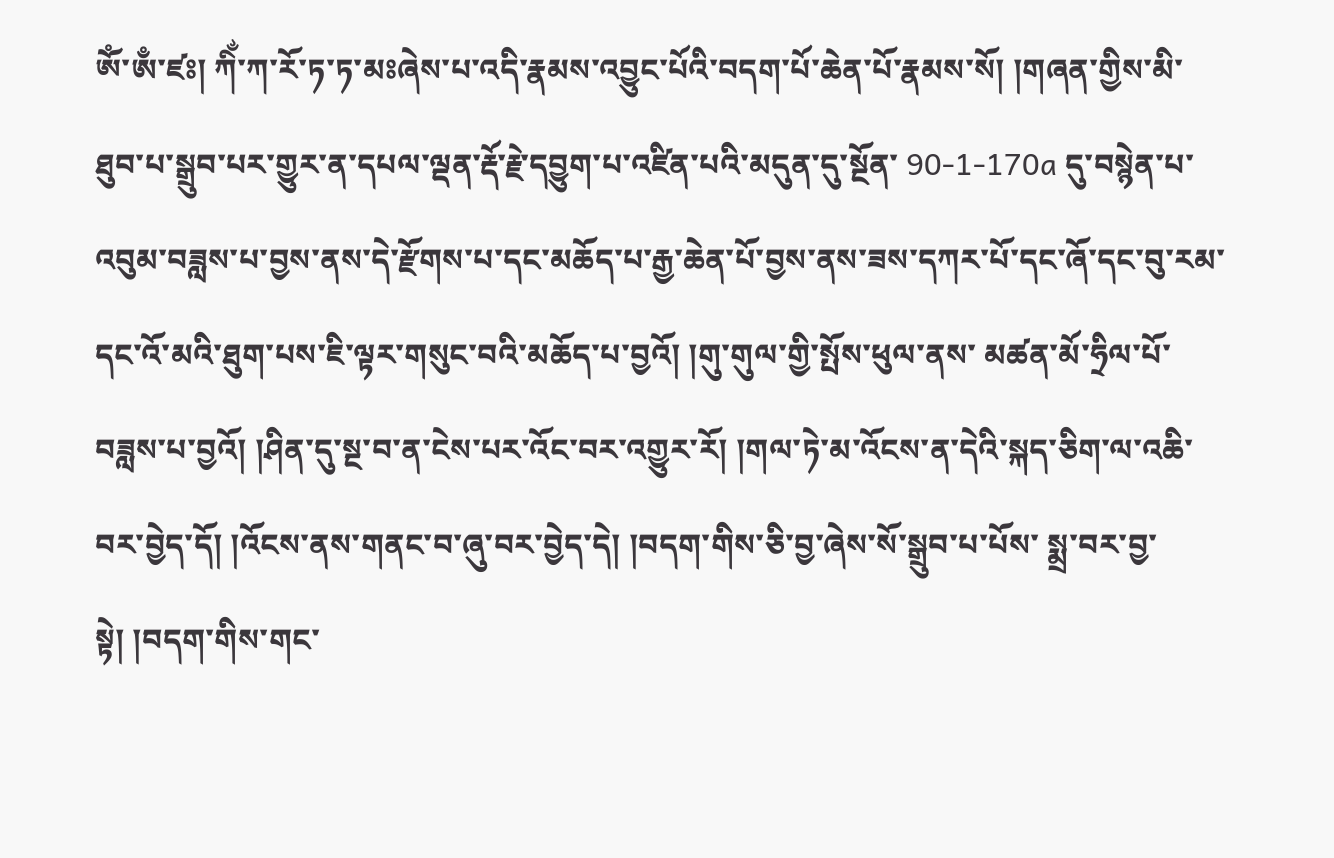ཨོཾ་ཨྃ་ཛཿ། ཀིྂ་ཀ་རོ་ཏ་ཏ་མཿཞེས་པ་འདི་རྣམས་འབྱུང་པོའི་བདག་པོ་ཆེན་པོ་རྣམས་སོ། །གཞན་གྱིས་མི་ཐུབ་པ་སྒྲུབ་པར་གྱུར་ན་དཔལ་ལྡན་རྡོ་རྗེ་དབྱུག་པ་འཛིན་པའི་མདུན་དུ་སྔོན་ 90-1-170a དུ་བསྙེན་པ་འབུམ་བཟླས་པ་བྱས་ནས་དེ་རྫོགས་པ་དང་མཆོད་པ་རྒྱ་ཆེན་པོ་བྱས་ནས་ཟས་དཀར་པོ་དང་ཞོ་དང་བུ་རམ་དང་འོ་མའི་ཐུག་པས་ཇི་ལྟར་གསུང་བའི་མཆོད་པ་བྱའོ། །གུ་གུལ་གྱི་སྤོས་ཕུལ་ནས་ མཚན་མོ་ཧྲིལ་པོ་བཟླས་པ་བྱའོ། །ཤིན་དུ་སྔ་བ་ན་ངེས་པར་འོང་བར་འགྱུར་རོ། །གལ་ཏེ་མ་འོངས་ན་དེའི་སྐད་ཅིག་ལ་འཆི་བར་བྱེད་དོ། །འོངས་ནས་གནང་བ་ཞུ་བར་བྱེད་དེ། །བདག་གིས་ཅི་བྱ་ཞེས་སོ་སྒྲུབ་པ་པོས་ སྨྲ་བར་བྱ་སྟེ། །བདག་གིས་གང་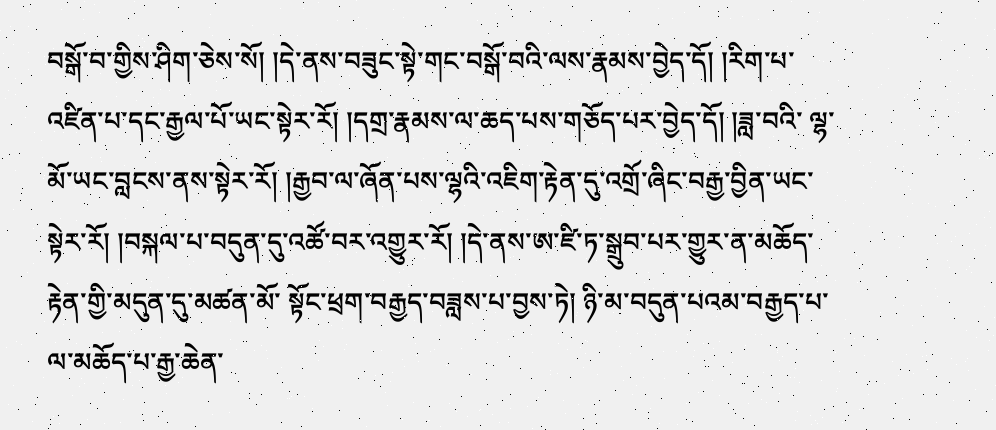བསྒོ་བ་གྱིས་ཤིག་ཅེས་སོ། །དེ་ནས་བཟུང་སྟེ་གང་བསྒོ་བའི་ལས་རྣམས་བྱེད་དོ། །རིག་པ་འཛིན་པ་དང་རྒྱལ་པོ་ཡང་སྟེར་རོ། །དགྲ་རྣམས་ལ་ཆད་པས་གཅོད་པར་བྱེད་དོ། །ཟླ་བའི་ ལྷ་མོ་ཡང་བླངས་ནས་སྟེར་རོ། །རྒྱབ་ལ་ཞོན་པས་ལྷའི་འཇིག་རྟེན་དུ་འགྲོ་ཞིང་བརྒྱ་བྱིན་ཡང་སྟེར་རོ། །བསྐལ་པ་བདུན་དུ་འཚོ་བར་འགྱུར་རོ། །དེ་ནས་ཨ་ཛི་ཏ་སྒྲུབ་པར་གྱུར་ན་མཆོད་རྟེན་གྱི་མདུན་དུ་མཚན་མོ་ སྟོང་ཕྲག་བརྒྱད་བཟླས་པ་བྱས་ཏེ། ཉི་མ་བདུན་པའམ་བརྒྱད་པ་ལ་མཆོད་པ་རྒྱ་ཆེན་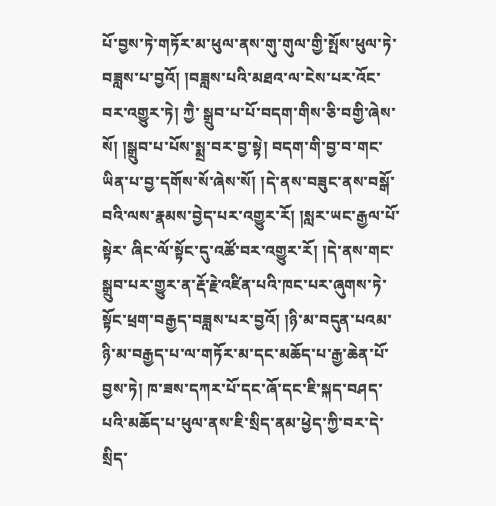པོ་བྱས་ཏེ་གཏོར་མ་ཕུལ་ནས་གུ་གུལ་གྱི་སྤོས་ཕུལ་ཏེ་བཟླས་པ་བྱའོ། །བཟླས་པའི་མཐའ་ལ་ངེས་པར་འོང་བར་འགྱུར་ཏེ། ཀྱཻ་ སྒྲུབ་པ་པོ་བདག་གིས་ཅི་བགྱི་ཞེས་སོ། །སྒྲུབ་པ་པོས་སྨྲ་བར་བྱ་སྟེ། བདག་གི་བྱ་བ་གང་ཡིན་པ་བྱ་དགོས་སོ་ཞེས་སོ། །དེ་ནས་བཟུང་ནས་བསྒོ་བའི་ལས་རྣམས་བྱེད་པར་འགྱུར་རོ། །སླར་ཡང་རྒྱལ་པོ་སྟེར་ ཞིང་ལོ་སྟོང་དུ་འཚོ་བར་འགྱུར་རོ། །དེ་ནས་གང་སྒྲུབ་པར་གྱུར་ན་རྡོ་རྗེ་འཛིན་པའི་ཁང་པར་ཞུགས་ཏེ་སྟོང་ཕྲག་བརྒྱད་བཟླས་པར་བྱའོ། །ཉི་མ་བདུན་པའམ་ཉི་མ་བརྒྱད་པ་ལ་གཏོར་མ་དང་མཆོད་པ་རྒྱ་ཆེན་པོ་ བྱས་ཏེ། ཁ་ཟས་དཀར་པོ་དང་ཞོ་དང་ཇི་སྐད་བཤད་པའི་མཆོད་པ་ཕུལ་ནས་ཇི་སྲིད་ནམ་ཕྱེད་ཀྱི་བར་དེ་སྲིད་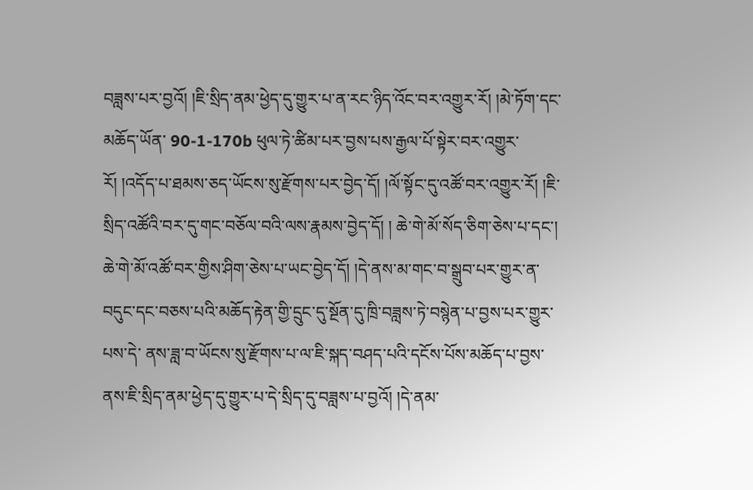བཟླས་པར་བྱའོ། །ཇི་སྲིད་ནམ་ཕྱེད་དུ་གྱུར་པ་ན་རང་ཉིད་འོང་བར་འགྱུར་རོ། །མེ་ཏོག་དང་མཆོད་ཡོན་ 90-1-170b ཕུལ་ཏེ་ཚིམ་པར་བྱས་པས་རྒྱལ་པོ་སྟེར་བར་འགྱུར་རོ། །འདོད་པ་ཐམས་ཅད་ཡོངས་སུ་རྫོགས་པར་བྱེད་དོ། །ལོ་སྟོང་དུ་འཚོ་བར་འགྱུར་རོ། །ཇི་སྲིད་འཚོའི་བར་དུ་གང་བཅོལ་བའི་ལས་རྣམས་བྱེད་དོ། ། ཆེ་གེ་མོ་སོད་ཅིག་ཅེས་པ་དང་། ཆེ་གེ་མོ་འཚོ་བར་གྱིས་ཤིག་ཅེས་པ་ཡང་བྱེད་དོ། །དེ་ནས་མ་གང་བ་སྒྲུབ་པར་གྱུར་ན་བདུང་དང་བཅས་པའི་མཆོད་རྟེན་གྱི་དྲུང་དུ་སྔོན་དུ་ཁྲི་བཟླས་ཏེ་བསྙེན་པ་བྱས་པར་གྱུར་པས་དེ་ ནས་ཟླ་བ་ཡོངས་སུ་རྫོགས་པ་ལ་ཇི་སྐད་བཤད་པའི་དངོས་པོས་མཆོད་པ་བྱས་ནས་ཇི་སྲིད་ནམ་ཕྱེད་དུ་གྱུར་པ་དེ་སྲིད་དུ་བཟླས་པ་བྱའོ། །དེ་ནམ་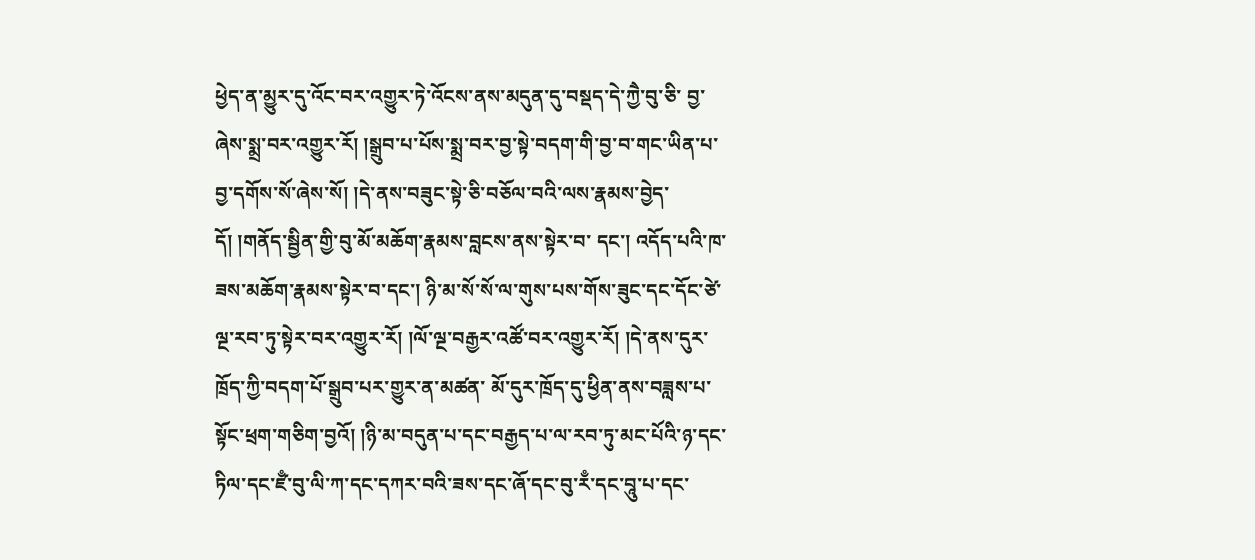ཕྱེད་ན་མྱུར་དུ་འོང་བར་འགྱུར་ཏེ་འོངས་ནས་མདུན་དུ་བསྡད་དེ་ཀྱཻ་བུ་ཅི་ བྱ་ཞེས་སྨྲ་བར་འགྱུར་རོ། །སྒྲུབ་པ་པོས་སྨྲ་བར་བྱ་སྟེ་བདག་གི་བྱ་བ་གང་ཡིན་པ་བྱ་དགོས་སོ་ཞེས་སོ། །དེ་ནས་བཟུང་སྟེ་ཅི་བཅོལ་བའི་ལས་རྣམས་བྱེད་དོ། །གནོད་སྦྱིན་གྱི་བུ་མོ་མཆོག་རྣམས་བླངས་ནས་སྟེར་བ་ དང་། འདོད་པའི་ཁ་ཟས་མཆོག་རྣམས་སྟེར་བ་དང་། ཉི་མ་སོ་སོ་ལ་གུས་པས་གོས་ཟུང་དང་དོང་ཙེ་ལྔ་རབ་ཏུ་སྟེར་བར་འགྱུར་རོ། །ལོ་ལྔ་བརྒྱར་འཚོ་བར་འགྱུར་རོ། །དེ་ནས་དུར་ཁྲོད་ཀྱི་བདག་པོ་སྒྲུབ་པར་གྱུར་ན་མཚན་ མོ་དུར་ཁྲོད་དུ་ཕྱིན་ནས་བཟླས་པ་སྟོང་ཕྲག་གཅིག་བྱའོ། །ཉི་མ་བདུན་པ་དང་བརྒྱད་པ་ལ་རབ་ཏུ་མང་པོའི་ཉ་དང་ཏིལ་དང་ཛྃ་བུ་ལི་ཀ་དང་དཀར་བའི་ཟས་དང་ཞོ་དང་བུ་རྃ་དང་བཱུ་པ་དང་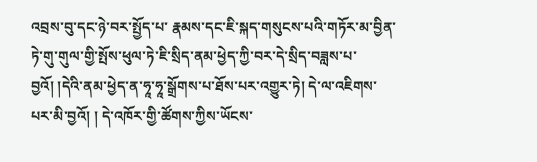འབྲས་བུ་དང་ཉེ་བར་སྤྱོད་པ་ རྣམས་དང་ཇི་སྐད་གསུངས་པའི་གཏོར་མ་བྱིན་ཏེ་གུ་གུལ་གྱི་སྤོས་ཕུལ་ཏེ་ཇི་སྲིད་ནམ་ཕྱེད་ཀྱི་བར་དེ་སྲིད་བཟླས་པ་བྱའོ། །དེའི་ནམ་ཕྱེད་ན་ཧཱ་ཧཱ་སྒྲོགས་པ་ཐོས་པར་འགྱུར་ཏེ། དེ་ལ་འཇིགས་པར་མི་བྱའོ། ། དེ་འཁོར་གྱི་ཚོགས་ཀྱིས་ཡོངས་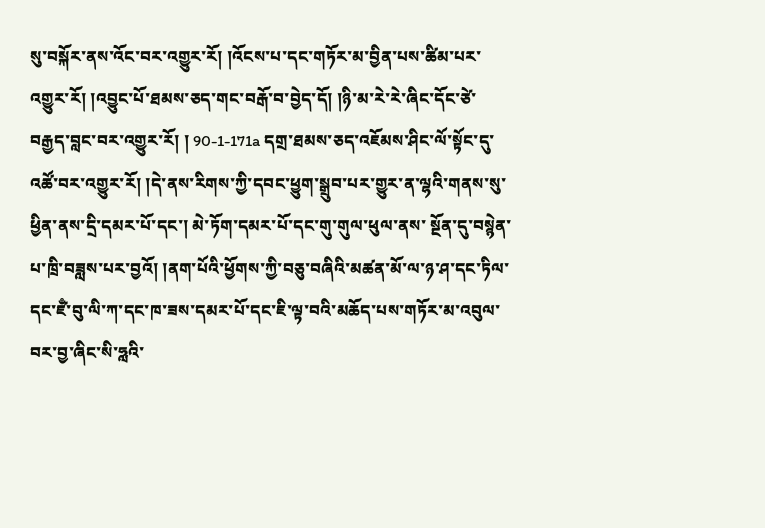སུ་བསྐོར་ནས་འོང་བར་འགྱུར་རོ། །འོངས་པ་དང་གཏོར་མ་བྱིན་པས་ཚིམ་པར་འགྱུར་རོ། །འབྱུང་པོ་ཐམས་ཅད་གང་བརྒོ་བ་བྱེད་དོ། །ཉི་མ་རེ་རེ་ཞིང་དོང་ཙེ་བརྒྱད་བླང་བར་འགྱུར་རོ། ། 90-1-171a དགྲ་ཐམས་ཅད་འཇོམས་ཤིང་ལོ་སྟོང་དུ་འཚོ་བར་འགྱུར་རོ། །དེ་ནས་རིགས་ཀྱི་དབང་ཕྱུག་སྒྲུབ་པར་གྱུར་ན་ལྷའི་གནས་སུ་ཕྱིན་ནས་དྲི་དམར་པོ་དང་། མེ་ཏོག་དམར་པོ་དང་གུ་གུལ་ཕུལ་ནས་ སྔོན་དུ་བསྙེན་པ་ཁྲི་བཟླས་པར་བྱའོ། །ནག་པོའི་ཕྱོགས་ཀྱི་བཅུ་བཞིའི་མཚན་མོ་ལ་ཉ་ཤ་དང་ཏིལ་དང་ཛྃ་བུ་ལི་ཀ་དང་ཁ་ཟས་དམར་པོ་དང་ཇི་ལྟ་བའི་མཆོད་པས་གཏོར་མ་འབུལ་བར་བྱ་ཞིང་སི་ཧླའི་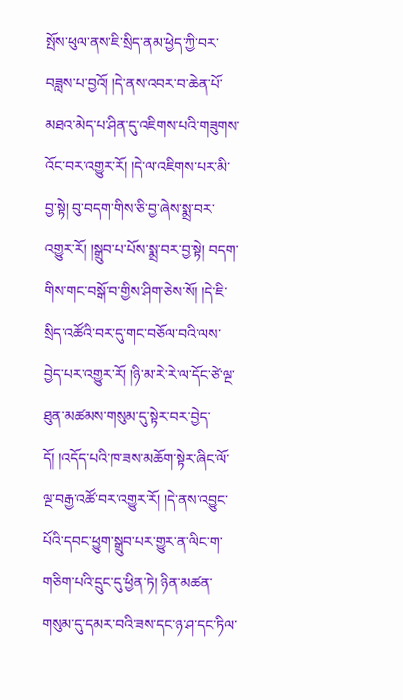སྤོས་ཕུལ་ནས་ཇི་སྲིད་ནམ་ཕྱེད་ཀྱི་བར་བཟླས་པ་བྱའོ། །དེ་ནས་འབར་བ་ཆེན་པོ་མཐའ་མེད་པ་ཤིན་དུ་འཇིགས་པའི་གཟུགས་འོང་བར་འགྱུར་རོ། །དེ་ལ་འཇིགས་པར་མི་བྱ་སྟེ། བུ་བདག་གིས་ཅི་བྱ་ཞེས་སྨྲ་བར་ འགྱུར་རོ། །སྒྲུབ་པ་པོས་སྨྲ་བར་བྱ་སྟེ། བདག་གིས་གང་བསྒོ་བ་གྱིས་ཤིག་ཅེས་སོ། །དེ་ཇི་སྲིད་འཚོའི་བར་དུ་གང་བཅོལ་བའི་ལས་བྱེད་པར་འགྱུར་རོ། །ཉི་མ་རེ་རེ་ལ་དོང་ཙེ་ལྔ་ཐུན་མཚམས་གསུམ་དུ་སྟེར་བར་བྱེད་ དོ། །འདོད་པའི་ཁ་ཟས་མཆོག་སྟེར་ཞིང་ལོ་ལྔ་བརྒྱ་འཚོ་བར་འགྱུར་རོ། །དེ་ནས་འབྱུང་པོའི་དབང་ཕྱུག་སྒྲུབ་པར་གྱུར་ན་ལིང་ག་གཅིག་པའི་དྲུང་དུ་ཕྱིན་ཏེ། ཉིན་མཚན་གསུམ་དུ་དམར་བའི་ཟས་དང་ཉ་ཤ་དང་ཏིལ་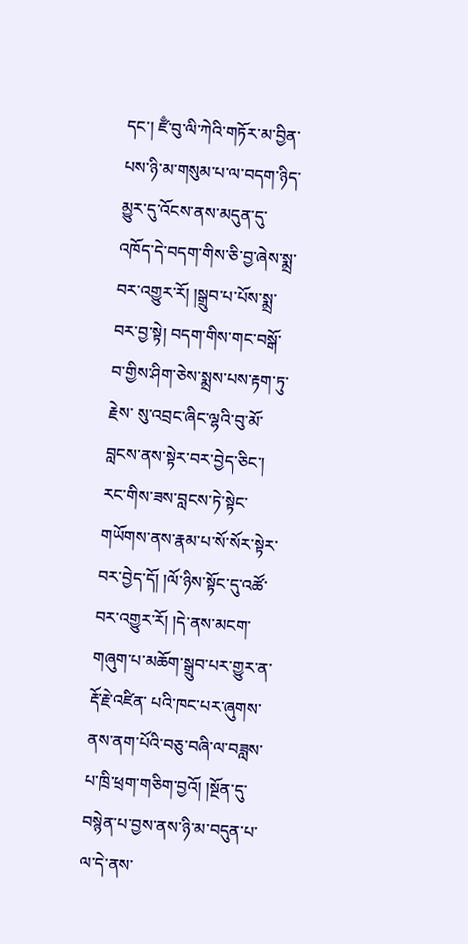དང་། ཛྃ་བུ་ལི་ཀེའི་གཏོར་མ་བྱིན་པས་ཉི་མ་གསུམ་པ་ལ་བདག་ཉིད་མྱུར་དུ་འོངས་ནས་མདུན་དུ་འཁོད་དེ་བདག་གིས་ཅི་བྱ་ཞེས་སྨྲ་བར་འགྱུར་རོ། །སྒྲུབ་པ་པོས་སྨྲ་བར་བྱ་སྟེ། བདག་གིས་གང་བསྒོ་བ་གྱིས་ཤིག་ཅེས་སྨྲས་པས་རྟག་ཏུ་རྗེས་ སུ་འབྲང་ཞིང་ལྷའི་བུ་མོ་བླངས་ནས་སྟེར་བར་བྱེད་ཅིང་། རང་གིས་ཟས་བླངས་ཏེ་སྟེང་གཡོགས་ནས་རྣམ་པ་སོ་སོར་སྟེར་བར་བྱེད་དོ། །ལོ་ཉིས་སྟོང་དུ་འཚོ་བར་འགྱུར་རོ། །དེ་ནས་མངག་གཞུག་པ་མཆོག་སྒྲུབ་པར་གྱུར་ན་རྡོ་རྗེ་འཛིན་ པའི་ཁང་པར་ཞུགས་ནས་ནག་པོའི་བཅུ་བཞི་ལ་བཟླས་པ་ཁྲི་ཕྲག་གཅིག་བྱའོ། །སྔོན་དུ་བསྙེན་པ་བྱས་ནས་ཉི་མ་བདུན་པ་ལ་དེ་ནས་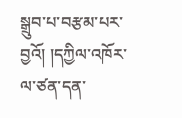སྒྲུབ་པ་བརྩམ་པར་བྱའོ། །དཀྱིལ་འཁོར་ལ་ཙན་དན་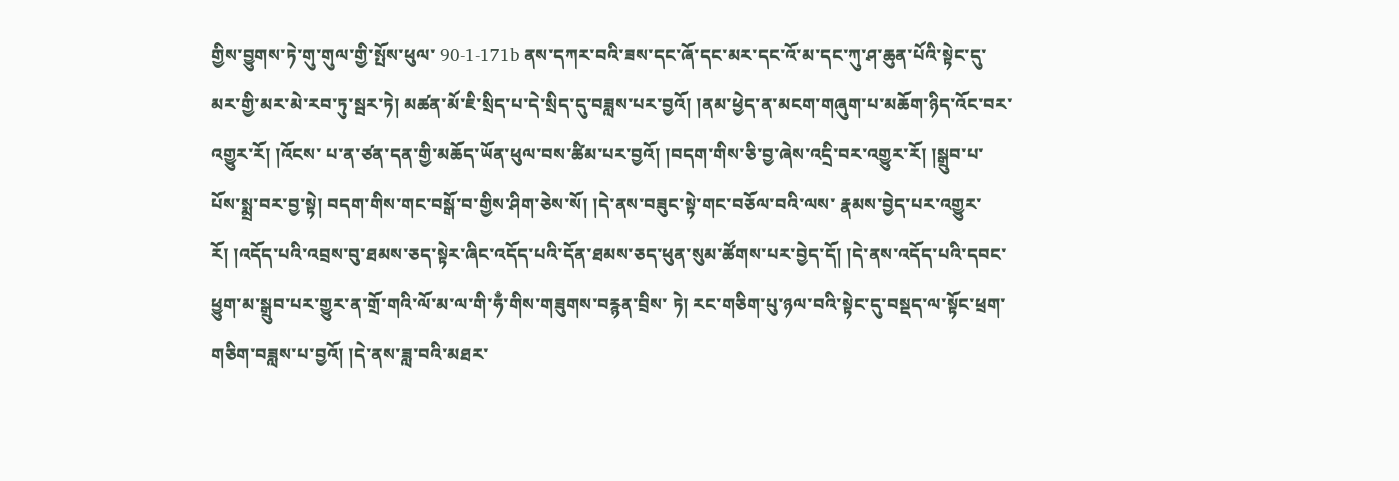གྱིས་བྱུགས་ཏེ་གུ་གུལ་གྱི་སྤོས་ཕུལ་ 90-1-171b ནས་དཀར་བའི་ཟས་དང་ཞོ་དང་མར་དང་འོ་མ་དང་ཀུ་ཤ་ཆུན་པོའི་སྟེང་དུ་མར་གྱི་མར་མེ་རབ་ཏུ་སྦར་ཏེ། མཚན་མོ་ཇི་སྲིད་པ་དེ་སྲིད་དུ་བཟླས་པར་བྱའོ། །ནམ་ཕྱེད་ན་མངག་གཞུག་པ་མཆོག་ཉིད་འོང་བར་འགྱུར་རོ། །འོངས་ པ་ན་ཙན་དན་གྱི་མཆོད་ཡོན་ཕུལ་བས་ཚིམ་པར་བྱའོ། །བདག་གིས་ཅི་བྱ་ཞེས་འདྲི་བར་འགྱུར་རོ། །སྒྲུབ་པ་པོས་སྨྲ་བར་བྱ་སྟེ། བདག་གིས་གང་བསྒོ་བ་གྱིས་ཤིག་ཅེས་སོ། །དེ་ནས་བཟུང་སྟེ་གང་བཅོལ་བའི་ལས་ རྣམས་བྱེད་པར་འགྱུར་རོ། །འདོད་པའི་འབྲས་བུ་ཐམས་ཅད་སྟེར་ཞིང་འདོད་པའི་དོན་ཐམས་ཅད་ཕུན་སུམ་ཚོགས་པར་བྱེད་དོ། །དེ་ནས་འདོད་པའི་དབང་ཕྱུག་མ་སྒྲུབ་པར་གྱུར་ན་གྲོ་གའི་ལོ་མ་ལ་གི་ཧྃ་གིས་གཟུགས་བརྙན་བྲིས་ ཏེ། རང་གཅིག་པུ་ཉལ་བའི་སྟེང་དུ་བསྡད་ལ་སྟོང་ཕྲག་གཅིག་བཟླས་པ་བྱའོ། །དེ་ནས་ཟླ་བའི་མཐར་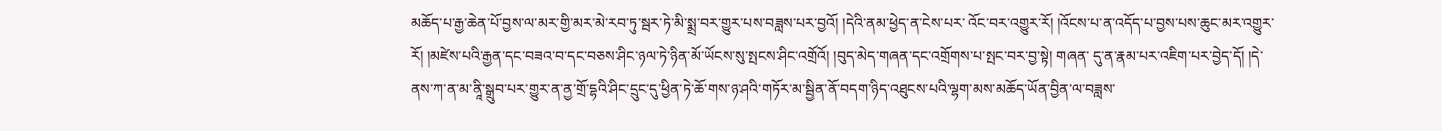མཆོད་པ་རྒྱ་ཆེན་པོ་བྱས་ལ་མར་གྱི་མར་མེ་རབ་ཏུ་སྦར་ཏེ་མི་སྨྲ་བར་གྱུར་པས་བཟླས་པར་བྱའོ། །དེའི་ནམ་ཕྱེད་ན་ངེས་པར་ འོང་བར་འགྱུར་རོ། །འོངས་པ་ན་འདོད་པ་བྱས་པས་ཆུང་མར་འགྱུར་རོ། །མཛེས་པའི་རྒྱན་དང་བཟའ་བ་དང་བཅས་ཤིང་ཉལ་ཏེ་ཉིན་མོ་ཡོངས་སུ་སྤངས་ཤིང་འགྲོའོ། །བུད་མེད་གཞན་དང་འགྲོགས་པ་སྤང་བར་བྱ་སྟེ། གཞན་ དུ་ན་རྣམ་པར་འཇིག་པར་བྱེད་དོ། །དེ་ནས་ཀ་ན་མ་ནཱི་སྒྲུབ་པར་གྱུར་ན་ནྱ་གྲོ་དྷའི་ཤིང་དྲུང་དུ་ཕྱིན་ཏེ་ཆོ་གས་ཉ་ཤའི་གཏོར་མ་སྦྱིན་ནོ་བདག་ཉིད་འཐུངས་པའི་ལྷག་མས་མཆོད་ཡོན་བྱིན་ལ་བཟླས་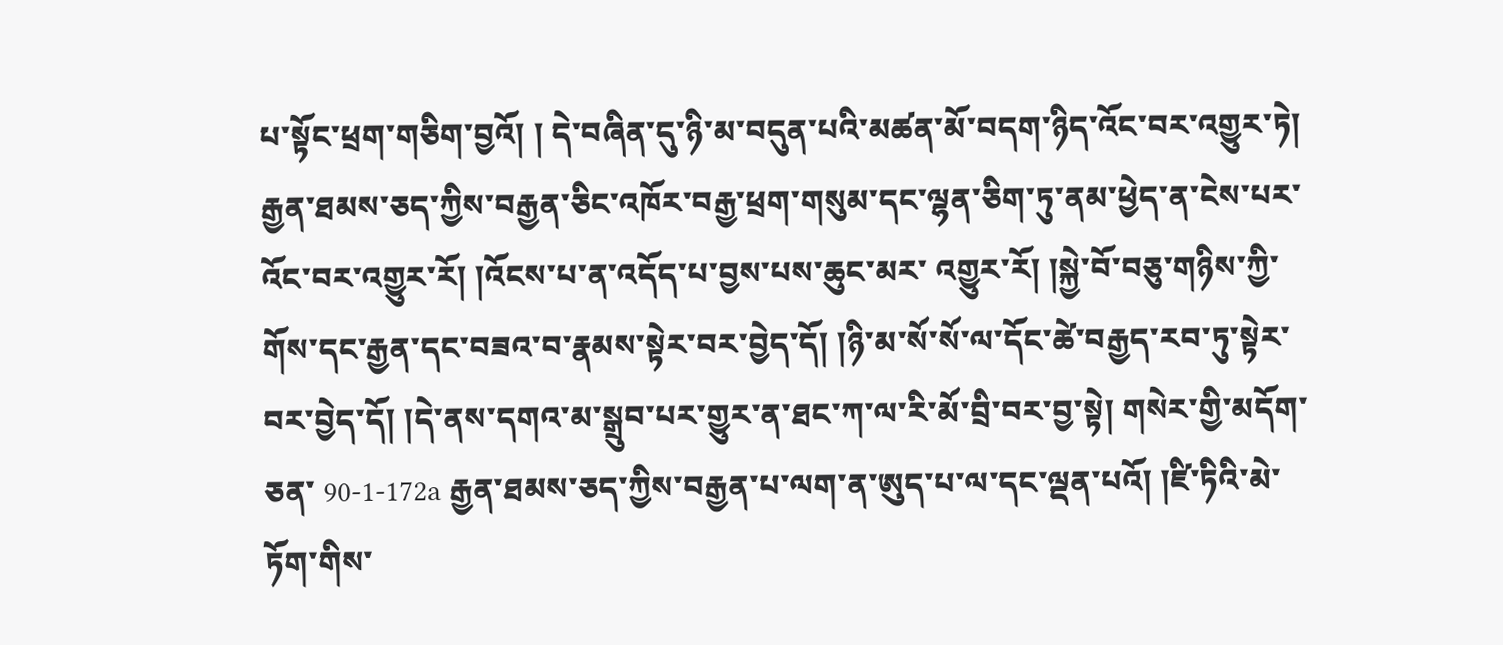པ་སྟོང་ཕྲག་གཅིག་བྱའོ། ། དེ་བཞིན་དུ་ཉི་མ་བདུན་པའི་མཚན་མོ་བདག་ཉིད་འོང་བར་འགྱུར་ཏེ། རྒྱན་ཐམས་ཅད་ཀྱིས་བརྒྱན་ཅིང་འཁོར་བརྒྱ་ཕྲག་གསུམ་དང་ལྷན་ཅིག་ཏུ་ནམ་ཕྱེད་ན་ངེས་པར་འོང་བར་འགྱུར་རོ། །འོངས་པ་ན་འདོད་པ་བྱས་པས་ཆུང་མར་ འགྱུར་རོ། །སྐྱེ་བོ་བཅུ་གཉིས་ཀྱི་གོས་དང་རྒྱན་དང་བཟའ་བ་རྣམས་སྟེར་བར་བྱེད་དོ། །ཉི་མ་སོ་སོ་ལ་དོང་ཚེ་བརྒྱད་རབ་ཏུ་སྟེར་བར་བྱེད་དོ། །དེ་ནས་དགའ་མ་སྒྲུབ་པར་གྱུར་ན་ཐང་ཀ་ལ་རི་མོ་བྲི་བར་བྱ་སྟེ། གསེར་གྱི་མདོག་ཅན་ 90-1-172a རྒྱན་ཐམས་ཅད་ཀྱིས་བརྒྱན་པ་ལག་ན་ཨུད་པ་ལ་དང་ལྡན་པའོ། །ཛི་ཏིའི་མེ་ཏོག་གིས་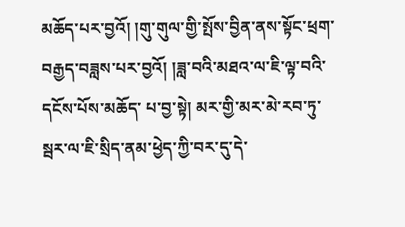མཆོད་པར་བྱའོ། །གུ་གུལ་གྱི་སྤོས་བྱིན་ནས་སྟོང་ཕྲག་བརྒྱད་བཟླས་པར་བྱའོ། །ཟླ་བའི་མཐའ་ལ་ཇི་ལྟ་བའི་དངོས་པོས་མཆོད་ པ་བྱ་སྟེ། མར་གྱི་མར་མེ་རབ་ཏུ་སྦར་ལ་ཇི་སྲིད་ནམ་ཕྱེད་ཀྱི་བར་དུ་དེ་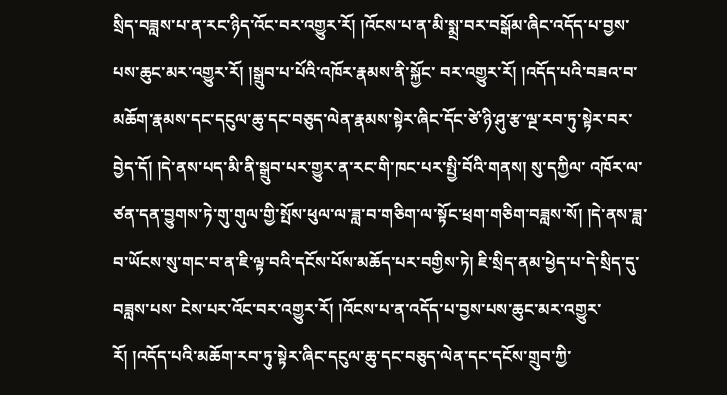སྲིད་བཟླས་པ་ན་རང་ཉིད་འོང་བར་འགྱུར་རོ། །འོངས་པ་ན་མི་སྨྲ་བར་བསྒོམ་ཞིང་འདོད་པ་བྱས་པས་ཆུང་མར་འགྱུར་རོ། །སྒྲུབ་པ་པོའི་འཁོར་རྣམས་ནི་སྐྱོང་ བར་འགྱུར་རོ། །འདོད་པའི་བཟའ་བ་མཆོག་རྣམས་དང་དངུལ་ཆུ་དང་བཅུད་ལེན་རྣམས་སྟེར་ཞིང་དོང་ཙེ་ཉི་ཤུ་རྩ་ལྔ་རབ་ཏུ་སྟེར་བར་བྱེད་དོ། །དེ་ནས་པད་མི་ནི་སྒྲུབ་པར་གྱུར་ན་རང་གི་ཁང་པར་སྤྱི་བོའི་གནས། སུ་དཀྱིལ་ འཁོར་ལ་ཙན་དན་བྱུགས་ཏེ་གུ་གུལ་གྱི་སྤོས་ཕུལ་ལ་ཟླ་བ་གཅིག་ལ་སྟོང་ཕྲག་གཅིག་བཟླས་སོ། །དེ་ནས་ཟླ་བ་ཡོངས་སུ་གང་བ་ན་ཇི་ལྟ་བའི་དངོས་པོས་མཆོད་པར་བགྱིས་ཏེ། ཇི་སྲིད་ནམ་ཕྱེད་པ་དེ་སྲིད་དུ་བཟླས་པས་ ངེས་པར་འོང་བར་འགྱུར་རོ། །འོངས་པ་ན་འདོད་པ་བྱས་པས་ཆུང་མར་འགྱུར་རོ། །འདོད་པའི་མཆོག་རབ་ཏུ་སྟེར་ཞིང་དངུལ་ཆུ་དང་བཅུད་ལེན་དང་དངོས་གྲུབ་ཀྱི་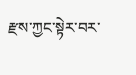རྫས་ཀྱང་སྟེར་བར་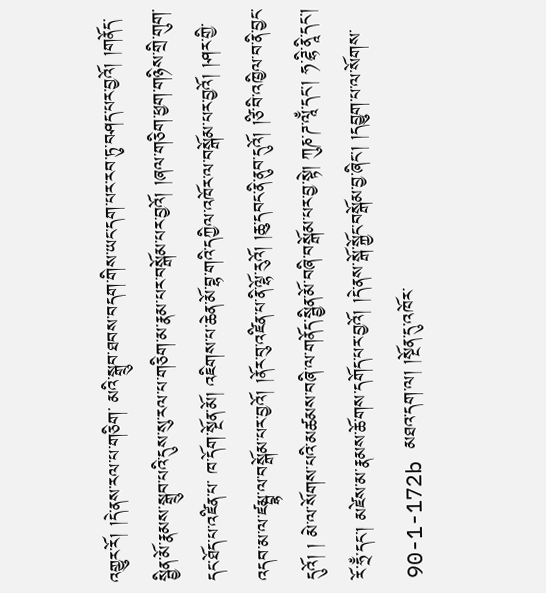འགྱུར་རོ། །དེ་ནས་རལ་པ་གཅིག་ མའི་སྒྲུབ་ཐབས་བདག་གིས་ཡང་དག་པར་རབ་ཏུ་བཤད་པར་བྱའོ། །གནོད་སྦྱིན་མོ་རྣམས་སྒྲུབ་པའི་དུས་སུ་རལ་པ་གཅིག་མ་རྣམ་པར་བསྒོམ་པར་བྱའོ། །ཞལ་གཅིག་ཕྱག་གཉིས་གྲི་གུག་དང་ཐོད་པ་འཛིན་པ་ ཁ་དོག་སྔོན་མོ། འཇིགས་པ་ཆེན་མོ་བྷ་གའི་དཀྱིལ་འཁོར་ལ་བསྒོམ་པར་བྱའོ། །ཤར་གྱི་འདབ་མ་ལ་ཛམྦྷ་ལ་བསྒོམ་པར་བྱའོ། །ནོར་བུ་འཛིན་པ་ནི་ལྷོ་རུའོ། །ཆུ་དབང་ནི་ནུབ་དུའོ། །ཙི་བི་འཁྱིལ་བ་ནི་བྱང་དུའོ། ། མེ་ལ་སོགས་པའི་མཚམས་བཞི་ལ་གནོད་སྦྱིན་མོ་བཞི་བསྒོམ་པར་བྱ་སྟེ། ཀུཎ་ཌ་ལཱྃ་དང་། ཧ་ཌྷི་ནཱི་དང་། རོ་ཧྲྃ་དང་། མཛེས་མ་རྣམས་ཆོ་གས་དགོད་པར་བྱའོ། །དེ་ནས་སྒོ་སྐྱོང་བསྒོམ་བྱ་ཞིང་། །དབྱུག་པ་ལ་སོགས་ 90-1-172b མཐའ་དག་ལ། །སྔོན་དུ་འཁོར་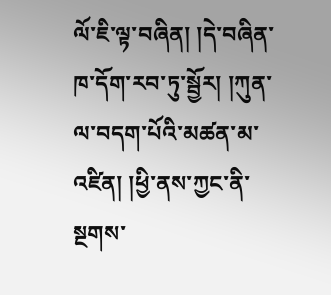ལོ་ཇི་ལྟ་བཞིན། །དེ་བཞིན་ཁ་དོག་རབ་ཏུ་སྦྱོར། །ཀུན་ལ་བདག་པོའི་མཚན་མ་འཛིན། །ཕྱི་ནས་ཀྱང་ནི་སྔགས་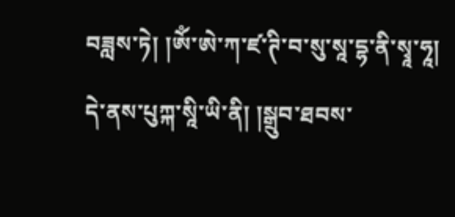བཟླས་ཏེ། །ཨོཾ་ཨེ་ཀ་ཛ་ཊི་བ་སུ་སཱ་དྷ་ནི་སྭཱ་ཧཱ། དེ་ནས་པུཀྐ་སཱི་ཡི་ནི། །སྒྲུབ་ཐབས་